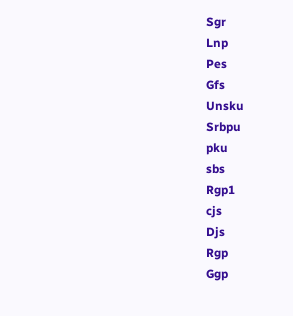Sgr
Lnp
Pes
Gfs
Unsku
Srbpu
pku
sbs
Rgp1
cjs
Djs
Rgp
Ggp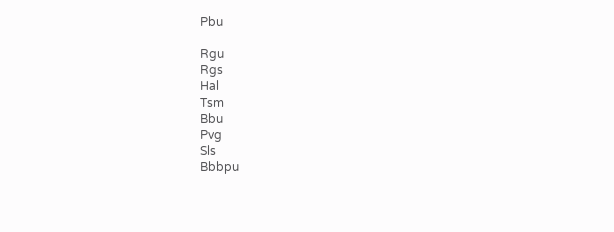Pbu

Rgu
Rgs
Hal
Tsm
Bbu
Pvg
Sls
Bbbpu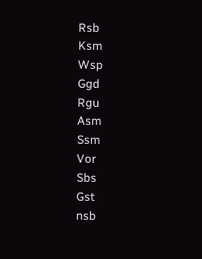Rsb
Ksm
Wsp
Ggd
Rgu
Asm
Ssm
Vor
Sbs
Gst
nsb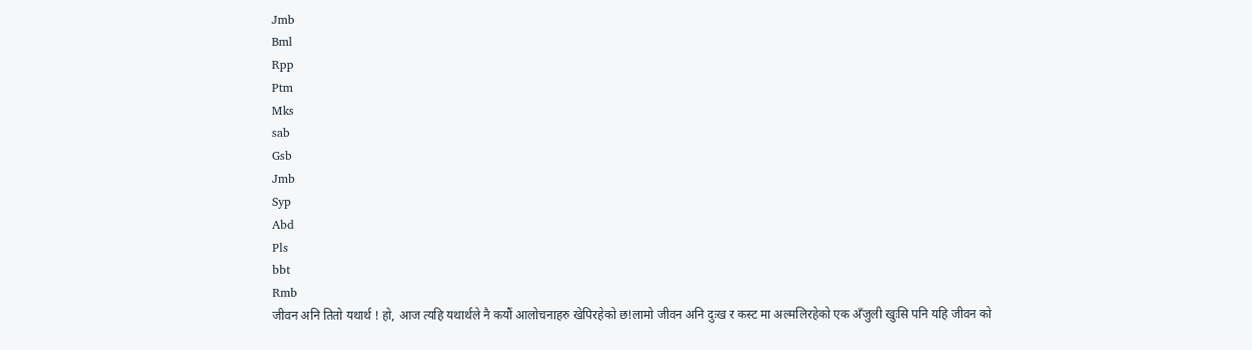Jmb
Bml
Rpp
Ptm
Mks
sab
Gsb
Jmb
Syp
Abd
Pls
bbt
Rmb
जीवन अनि तितो यथार्थ ! हो, आज त्यहि यथार्थले नै कयौं आलोचनाहरु खेपिरहेको छ!लामो जीवन अनि दुःख र कस्ट मा अल्मलिरहेको एक अँजुली खुःसि पनि यहि जीवन को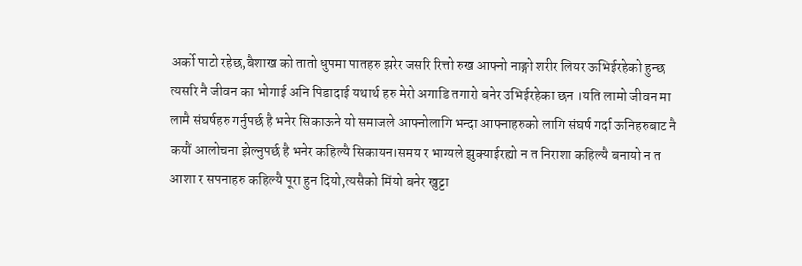अर्को पाटो रहेछ,बैशाख को तातो धुपमा पातहरु झरेर जसरि रित्तो रुख आफ्नो नाङ्गो शरीर लियर ऊभिईरहेको हुन्छ त्यसरि नै जीवन का भोगाई अनि पिडादाई यथार्थ हरु मेरो अगाडि तगारो बनेर उभिईरहेका छन ।यति लामो जीवन मा लामै संघर्षहरु गर्नुपर्छ है भनेर सिकाऊने यो समाजले आफ्नोलागि भन्दा आफ्नाहरुको लागि संघर्ष गर्दा ऊनिहरुबाट नै कयौं आलोचना झेल्नुपर्छ है भनेर कहिल्यै सिकायन।समय र भाग्यले झुक्याईरह्यो न त निराशा कहिल्यै बनायो न त आशा र सपनाहरु कहिल्यै पूरा हुन दियो,त्यसैको मिंयो बनेर खुट्टा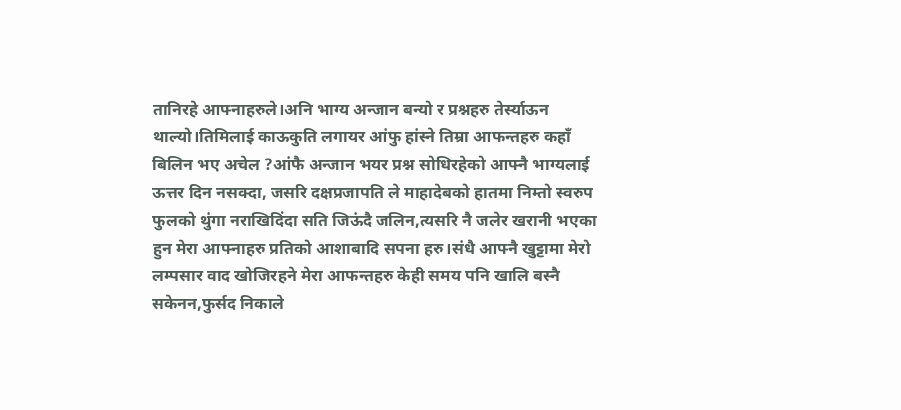तानिरहे आफ्नाहरुले।अनि भाग्य अन्जान बन्यो र प्रश्नहरु तेर्स्याऊन थाल्यो।तिमिलाई काऊकुति लगायर आंफु हांस्ने तिम्रा आफन्तहरु कहाँ बिलिन भए अचेल ?आंफै अन्जान भयर प्रश्न सोधिरहेको आफ्नै भाग्यलाई ऊत्तर दिन नसक्दा, जसरि दक्षप्रजापति ले माहादेबको हातमा निम्तो स्वरुप फुलको थुंगा नराखिदिंदा सति जिऊंदै जलिन,त्यसरि नै जलेर खरानी भएका हुन मेरा आफ्नाहरु प्रतिको आशाबादि सपना हरु।संधै आफ्नै खुट्टामा मेरो लम्पसार वाद खोजिरहने मेरा आफन्तहरु केही समय पनि खालि बस्नै सकेनन,फुर्सद निकाले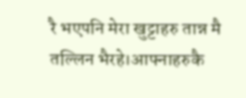रै भएपनि मेरा खुट्टाहरु तान्न मै तल्लिन भैरहे।आफ्नाहरुकै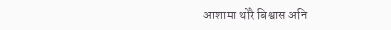आशामा थोरै बिश्वास अनि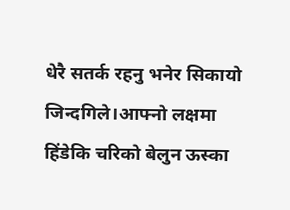धेरै सतर्क रहनु भनेर सिकायो जिन्दगिले।आफ्नो लक्षमा हिंडेकि चरिको बेलुन ऊस्का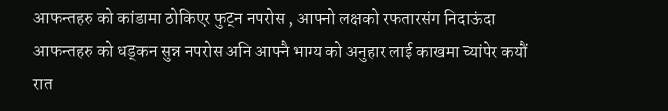आफन्तहरु को कांडामा ठोकिएर फुट्न नपरोस , आफ्नो लक्षको रफतारसंग निदाऊंदा आफन्तहरु को धड्कन सुन्न नपरोस अनि आफ्नै भाग्य को अनुहार लाई काखमा च्यांपेर कयौं रात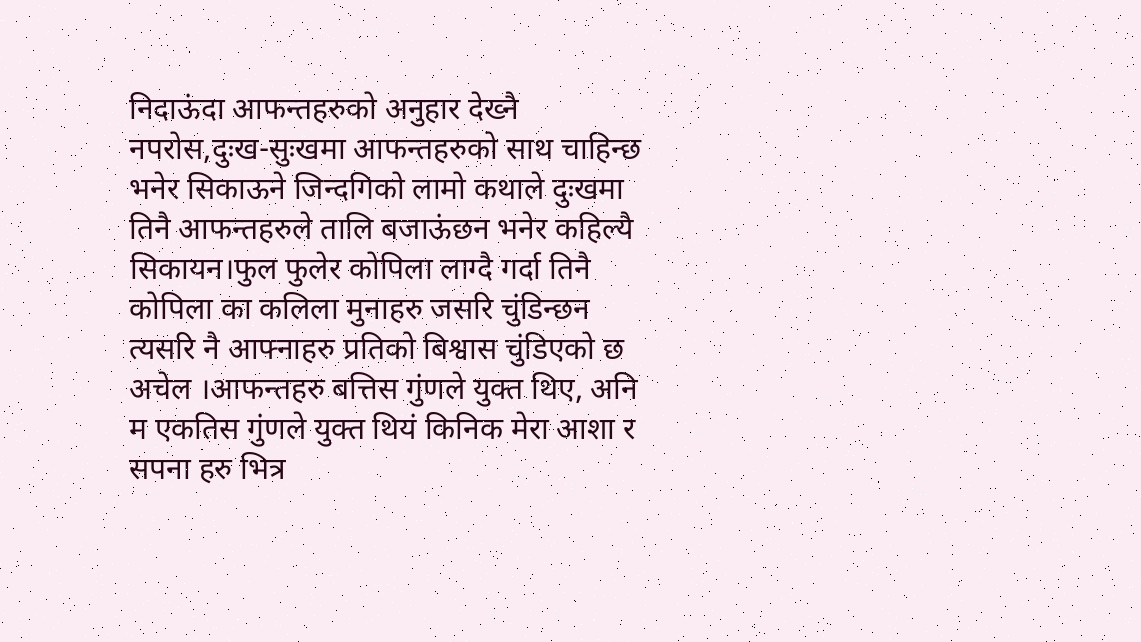निदाऊंदा आफन्तहरुको अनुहार देख्नै नपरोस,दुःख-सुःखमा आफन्तहरुको साथ चाहिन्छ भनेर सिकाऊने जिन्दगिको लामो कथाले दुःखमा तिनै आफन्तहरुले तालि बजाऊंछन भनेर कहिल्यै सिकायन।फुल फुलेर कोपिला लाग्दै गर्दा तिनै कोपिला का कलिला मुनाहरु जसरि चुंडिन्छन त्यसरि नै आफ्नाहरु प्रतिको बिश्वास चुंडिएको छ अचेल ।आफन्तहरु बत्तिस गुंणले युक्त थिए, अनि म एकतिस गुंणले युक्त थियं किनिक मेरा आशा र सपना हरु भित्र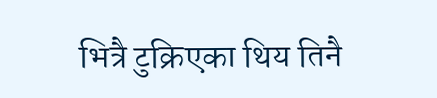भित्रै टुक्रिएका थिय तिनै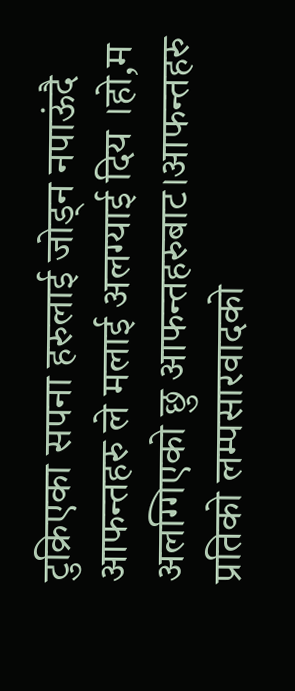टुक्रिएका सपना हरुलाई जोड्न नपाऊंदै आफन्तहरु ले मलाई अलग्याई दिय ।हो,म अलग्गिएको छु आफन्तहरुबाट।आफन्तहरु प्रतिको लम्पसारवादको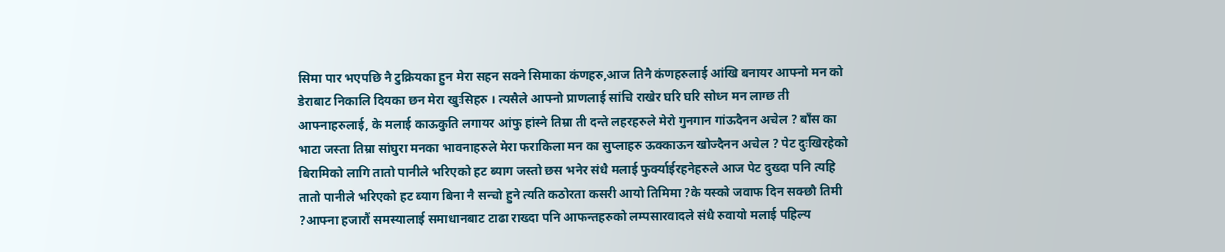सिमा पार भएपछि नै टुक्रियका हुन मेरा सहन सक्ने सिमाका कंणहरु,आज तिनै कंणहरुलाई आंखि बनायर आफ्नो मन को डेराबाट निकालि दियका छन मेरा खुःसिहरु । त्यसैले आफ्नो प्राणलाई सांचि राखेर घरि घरि सोध्न मन लाग्छ ती आफ्नाहरुलाई, के मलाई काऊकुति लगायर आंफु हांस्ने तिम्रा ती दन्ते लहरहरुले मेरो गुनगान गांऊदैनन अचेल ? बाँस का भाटा जस्ता तिम्रा सांघुरा मनका भावनाहरुले मेरा फराकिला मन का सुप्लाहरु ऊक्काऊन खोज्दैनन अचेल ? पेट दुःखिरहेको बिरामिको लागि तातो पानीले भरिएको हट ब्याग जस्तो छस भनेर संधै मलाई फुर्क्याईरहनेहरुले आज पेट दुख्दा पनि त्यहि तातो पानीले भरिएको हट ब्याग बिना नै सन्चो हुने त्यति कठोरता कसरी आयो तिमिमा ?के यस्को जवाफ दिन सक्छौ तिमी ?आफ्ना हजारौं समस्यालाई समाधानबाट टाढा राख्दा पनि आफन्तहरुको लम्पसारवादले संधै रुवायो मलाई पहिल्य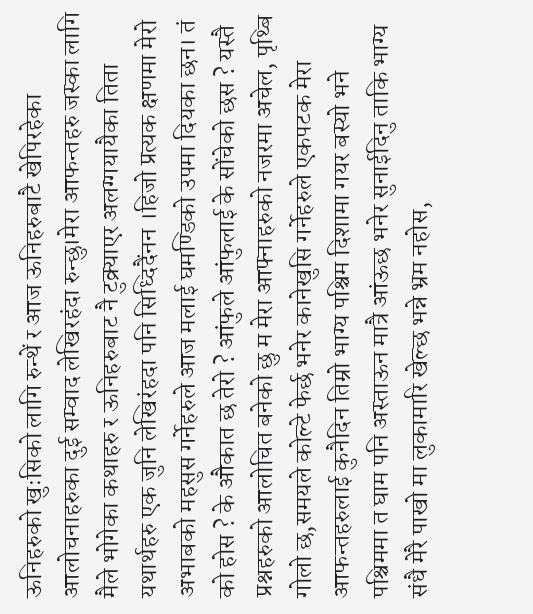ऊनिहरुको खुःसिको लागि रुन्थें र आज ऊनिहरुबाटै खेपिरहेका आलोचनाहरुका दुई सम्वाद लेखिरहंदा रुन्छु।मेरा आफन्तहरु जस्का लागि मैले भोगेका कथाहरु र ऊनिहरुबाट नै टुक्र्याएर अलग्गयायैका तिता यथार्थहरु एक जुनि लेखिरंहदा पनि सिध्दिदैंनन ।हिजो प्रत्यक क्षणमा मेरो अभाबको महसुस गर्नेहरुले आज मलाई घमण्डिको उपमा दियका छन। तं को होस ? के औकात छ तेरो ? आंफुले आंफुलाई के सोंचेको छस ? यस्तै प्रश्नहरुको आलोचित बनेको छु म मेरा आफ्नाहरुको नजरमा अचेल, पृथ्बि गोलो छ,समयले कोल्टे फेर्छ भनेर कानेखुसि गर्नेहरुले एकपटक मेरा आफन्तहरुलाई कुनैदिन तिम्रो भाग्य पश्चिम दिशामा गयर बस्यो भने पश्चिममा त घाम पनि अस्ताऊन मात्रै आंऊछ भनेर सुनाईदिनु ताकि भाग्य संधै मेरै पाखो मा लुकामारि खेल्छ भन्ने भ्रम नहोस,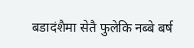बडादंशैमा सेतै फुलेकि नब्बे बर्ष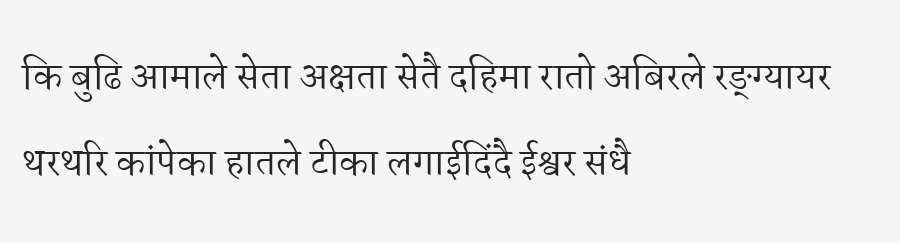कि बुढि आमाले सेता अक्षता सेतै दहिमा रातो अबिरले रङ्ग्यायर थरथरि कांपेका हातले टीका लगाईदिंदै ईश्वर संधै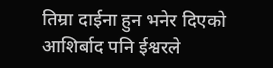तिम्रा दाईना हुन भनेर दिएको आशिर्बाद पनि ईश्वरले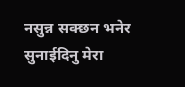नसुन्न सक्छन भनेर सुनाईदिनु मेरा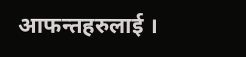आफन्तहरुलाई ।